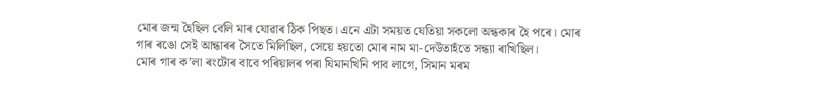মোৰ জন্ম হৈছিল বেলি মাৰ যোৱাৰ ঠিক পিছত। এনে এটা সময়ত যেতিয়া সকলো অন্ধকাৰ হৈ পৰে। মোৰ গাৰ ৰঙো সেই আন্ধাৰৰ সৈতে মিলিছিল, সেয়ে হয়তো মোৰ নাম মা-দেউতাহঁতে সন্ধ্যা ৰাখিছিল।
মোৰ গাৰ ক’লা ৰংটোৰ বাবে পৰিয়ালৰ পৰা যিমানখিনি পাব লাগে, সিমান মৰম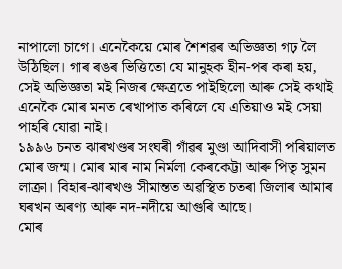নাপালো চাগে। এনেকৈয়ে মোৰ শৈশৱৰ অভিজ্ঞতা গঢ় লৈ উঠিছিল। গাৰ ৰঙৰ ভিত্তিতো যে মানুহক হীন-পৰ কৰা হয়, সেই অভিজ্ঞতা মই নিজৰ ক্ষেত্ৰতে পাইছিলো আৰু সেই কথাই এনেকৈ মোৰ মনত ৰেখাপাত কৰিলে যে এতিয়াও মই সেয়া পাহৰি যোৱা নাই।
১৯৯৬ চনত ঝাৰখণ্ডৰ সংঘৰী গাঁৱৰ মুণ্ডা আদিবাসী পৰিয়ালত মোৰ জন্ম। মোৰ মাৰ নাম নিৰ্মলা কেৰকেট্টা আৰু পিতৃ সুমন লাক্ৰা। বিহাৰ-ঝাৰখণ্ড সীমান্তত অৱস্থিত চতৰা জিলাৰ আমাৰ ঘৰখন অৰণ্য আৰু নদ-নদীয়ে আগুৰি আছে।
মোৰ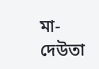মা-দেউতা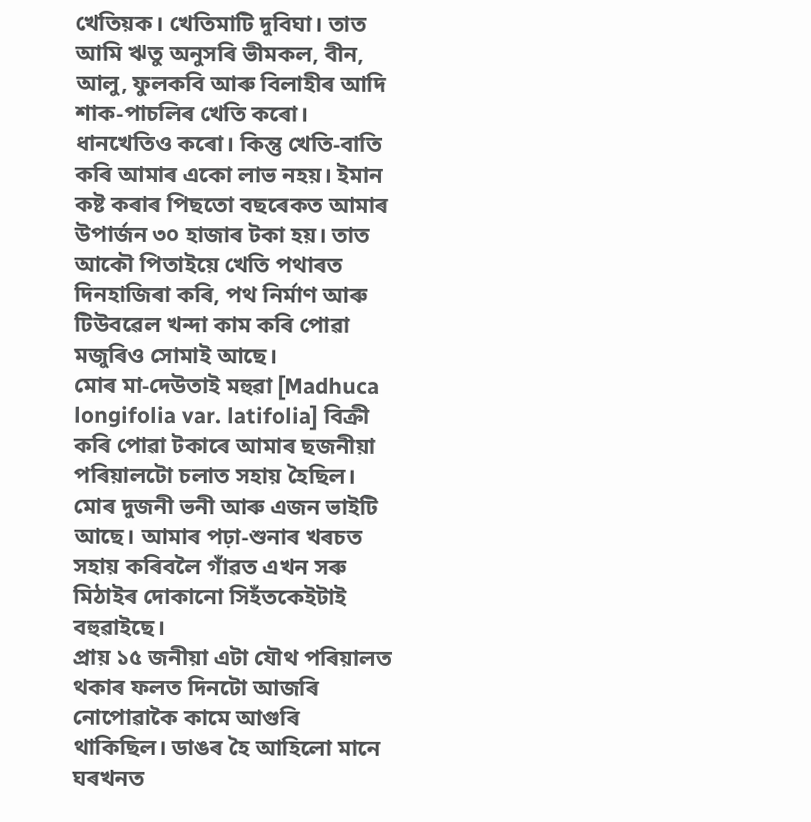খেতিয়ক। খেতিমাটি দুবিঘা। তাত আমি ঋতু অনুসৰি ভীমকল, বীন, আলু, ফুলকবি আৰু বিলাহীৰ আদি শাক-পাচলিৰ খেতি কৰো। ধানখেতিও কৰো। কিন্তু খেতি-বাতি কৰি আমাৰ একো লাভ নহয়। ইমান কষ্ট কৰাৰ পিছতো বছৰেকত আমাৰ উপাৰ্জন ৩০ হাজাৰ টকা হয়। তাত আকৌ পিতাইয়ে খেতি পথাৰত দিনহাজিৰা কৰি, পথ নিৰ্মাণ আৰু টিউবৱেল খন্দা কাম কৰি পোৱা মজুৰিও সোমাই আছে।
মোৰ মা-দেউতাই মহুৱা [Madhuca longifolia var. latifolia] বিক্ৰী কৰি পোৱা টকাৰে আমাৰ ছজনীয়া পৰিয়ালটো চলাত সহায় হৈছিল। মোৰ দুজনী ভনী আৰু এজন ভাইটি আছে। আমাৰ পঢ়া-শুনাৰ খৰচত সহায় কৰিবলৈ গাঁৱত এখন সৰু মিঠাইৰ দোকানো সিহঁতকেইটাই বহুৱাইছে।
প্ৰায় ১৫ জনীয়া এটা যৌথ পৰিয়ালত থকাৰ ফলত দিনটো আজৰি নোপোৱাকৈ কামে আগুৰি থাকিছিল। ডাঙৰ হৈ আহিলো মানে ঘৰখনত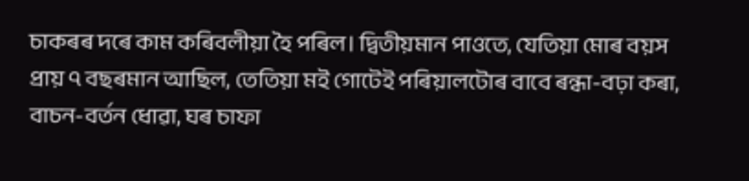চাকৰৰ দৰে কাম কৰিবলীয়া হৈ পৰিল। দ্বিতীয়মান পাওতে, যেতিয়া মোৰ বয়স প্ৰায় ৭ বছৰমান আছিল, তেতিয়া মই গোটেই পৰিয়ালটোৰ বাবে ৰন্ধা-বঢ়া কৰা, বাচন-বৰ্তন ধোৱা, ঘৰ চাফা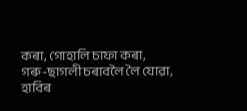কৰা, গোহালি চাফা কৰা, গৰু-ছাগলী চৰাবলৈ লৈ যোৱা, হাবিৰ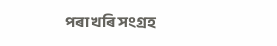পৰা খৰি সংগ্ৰহ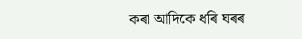কৰা আদিকে ধৰি ঘৰৰ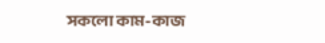সকলো কাম-কাজ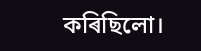কৰিছিলো।